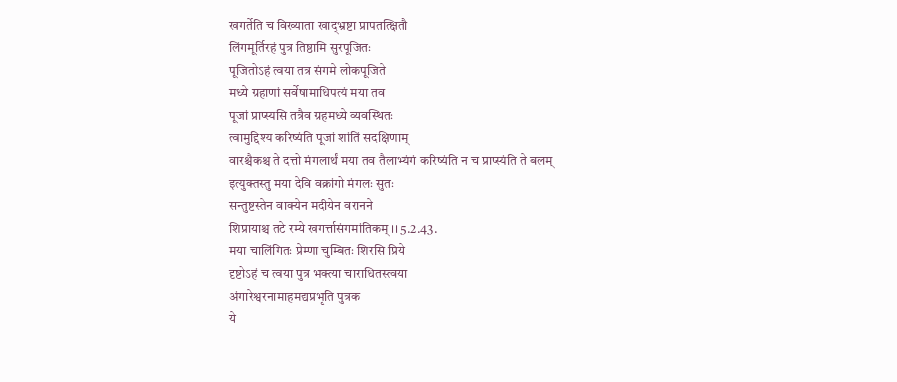खगर्तेति च विख्याता खाद्भ्रष्टा प्रापतत्क्षितौ
लिंगमूर्तिरहं पुत्र तिष्ठामि सुरपूजितः
पूजितोऽहं त्वया तत्र संगमे लोकपूजिते
मध्ये ग्रहाणां सर्वेषामाधिपत्यं मया तव
पूजां प्राप्स्यसि तत्रैव ग्रहमध्ये व्यवस्थितः
त्वामुद्दिश्य करिष्यंति पूजां शांतिं सदक्षिणाम्
वारश्चैकश्च ते दत्तो मंगलार्थं मया तव तैलाभ्यंगं करिष्यंति न च प्राप्स्यंति ते बलम्
इत्युक्तस्तु मया देवि वक्रांगो मंगलः सुतः
सन्तुष्टस्तेन वाक्येन मदीयेन वरानने
शिप्रायाश्च तटे रम्ये खगर्त्तासंगमांतिकम् ।। 5.2.43.
मया चालिंगितः प्रेम्णा चुम्बितः शिरसि प्रिये
दृष्टोऽहं च त्वया पुत्र भक्त्या चाराधितस्त्वया
अंगारेश्वरनामाहमद्यप्रभृति पुत्रक
ये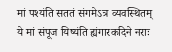मां पश्यंति सततं संगमेऽत्र व्यवस्थितम्
ये मां संपूज यिष्यंति ह्यंगारकदिने नराः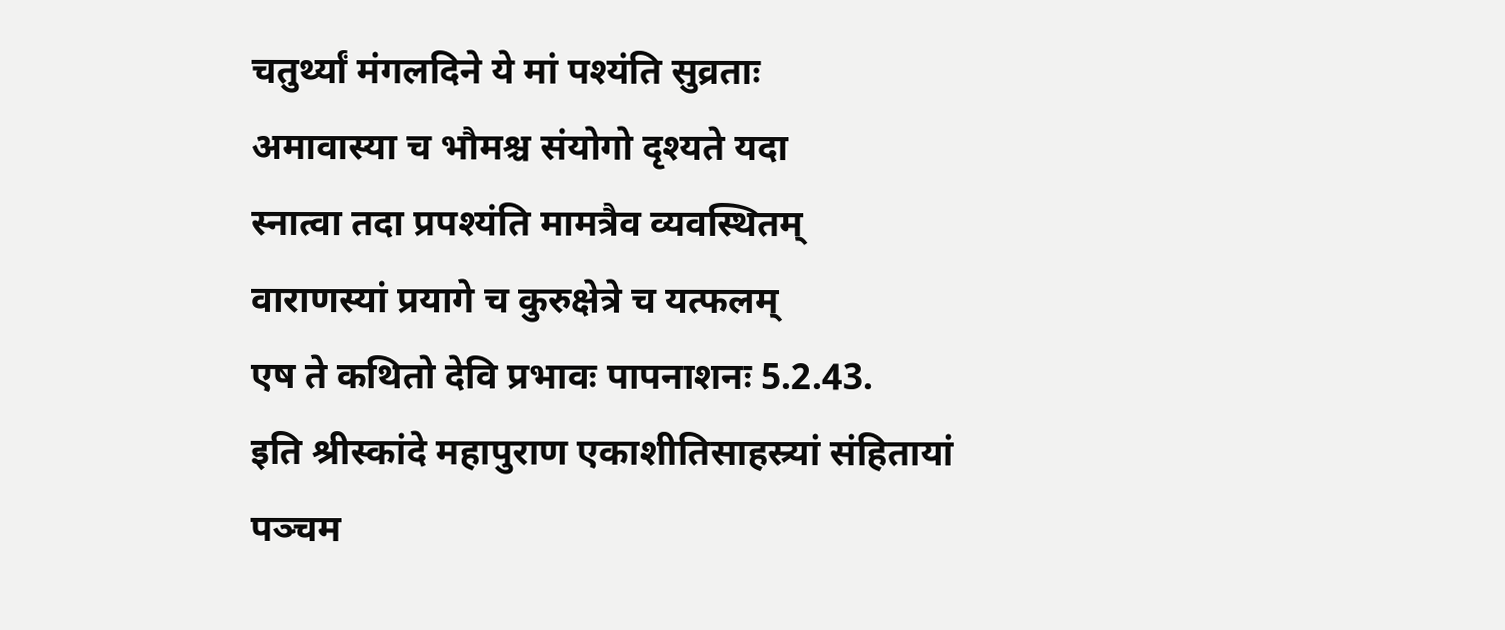चतुर्थ्यां मंगलदिने ये मां पश्यंति सुव्रताः
अमावास्या च भौमश्च संयोगो दृश्यते यदा
स्नात्वा तदा प्रपश्यंति मामत्रैव व्यवस्थितम्
वाराणस्यां प्रयागे च कुरुक्षेत्रे च यत्फलम्
एष ते कथितो देवि प्रभावः पापनाशनः 5.2.43.
इति श्रीस्कांदे महापुराण एकाशीतिसाहस्र्यां संहितायां पञ्चम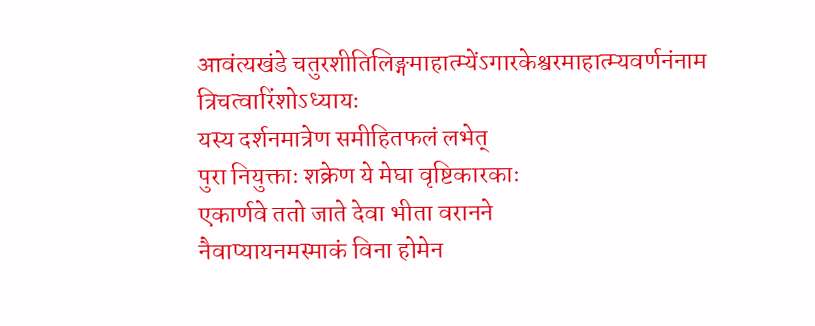आवंत्यखंडे चतुरशीतिलिङ्गमाहात्म्येंऽगारकेश्वरमाहात्म्यवर्णनंनाम त्रिचत्वारिंशोऽध्यायः
यस्य दर्शनमात्रेण समीहितफलं लभेत्
पुरा नियुक्ताः शक्रेण ये मेघा वृष्टिकारकाः
एकार्णवे ततो जाते देवा भीता वरानने
नैवाप्यायनमस्माकं विना होमेन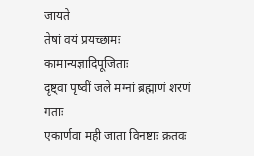जायते
तेषां वयं प्रयच्छामः कामान्यज्ञादिपूजिताः
दृष्ट्वा पृष्वीं जले मग्नां ब्रह्माणं शरणं गताः
एकार्णवा मही जाता विनष्टाः क्रतवः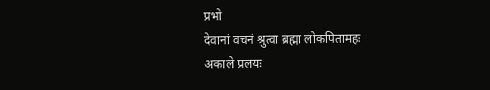प्रभो
देवानां वचनं श्रुत्वा ब्रह्मा लोकपितामहः
अकाले प्रलयः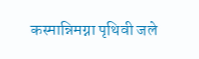कस्मान्निमग्ना पृथिवी जले